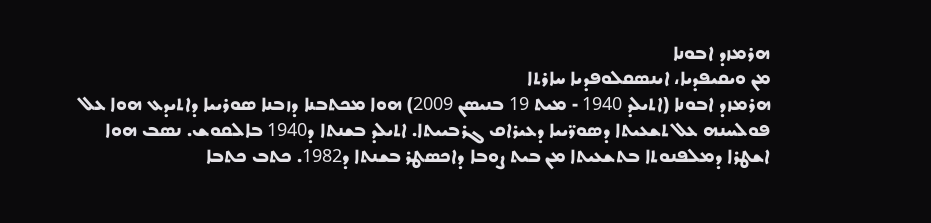ܗܪܡܙܕ ܐܒܘܢܐ
ܡܢ ܘܝܩܝܦܕܝܐ، ܐܝܢܣܩܠܘܦܕܝܐ ܚܐܪܬܐ
ܗܪܡܙܕ ܐܒܘܢܐ (ܐܬܝܠܕ 1940 - ܡܝܬ 19 ܒܢܝܣܢ 2009) ܗܘܐ ܡܟܬܒܢܐ ܕܙܒܢܐ ܣܘܪܝܝܐ ܕܐܬܝܕܥ ܗܘܐ ܥܠ ܦܘܠܚܢܗ ܥܠ ܬܫܥܝܬܐ ܕܣܘܪ̈ܝܝܐ ܕܥܝܪܐܩ ܓܪܒܝܝܬܐ. ܐܬܝܠܕ ܒܫܢܬܐ ܕ1940 ܒܐܠܩܘܫ. ܢܣܒ ܗܘܐ ܐܫܛܪܐ ܕܡܠܦܢܘܬܐ ܒܬܫܥܝܬܐ ܡܢ ܒܝܬ ܨܘܒܐ ܕܐܟܣܛܪ ܒܫܢܬܐ ܕ1982. ܟܬܒ ܟܬܒܐ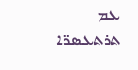ܥܡ ܬܪܬܥܣܪ̈ܐ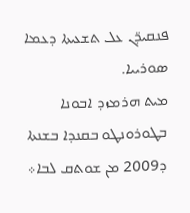ܦܢܩܝܕ̈ܢ ܥܠ ܬܫܥܝܬܐ ܕܥܡܐ ܣܘܪܝܝܐ.
ܡܝܬ ܗܪܡܙܕ ܐܒܘܢܐ ܒܛܘܪܘܢܛܘ ܒܩܢܕܐ ܒܫܢܬܐ ܕ2009 ܡܢ ܫܘܬܩ ܠܒܐ܀